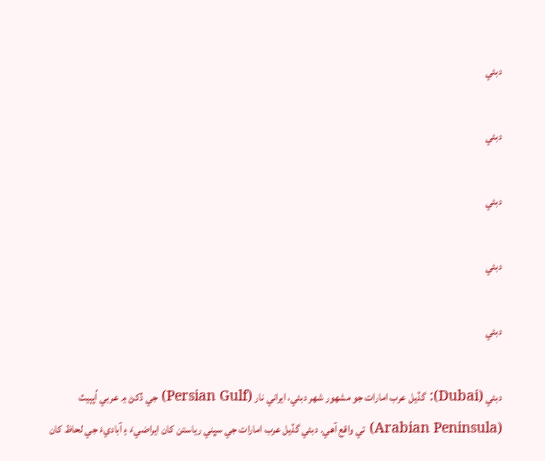دبئي

دبئي

دبئي

دبئي

دبئي

دبئي (Dubai): گڏيل عرب امارات جو مشھور شھر دبئي، ايراني نار (Persian Gulf) جي ڏکڻ ۾ عربي اُپٻيٽ (Arabian Peninsula) تي واقع آهي. دبئي گڏيل عرب امارات جي سڀني رياستن کان ايراضيءَ ۽ آباديءَ جي لحاظ کان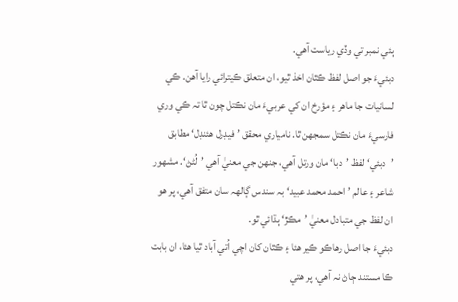ٻئي نمبر تي وڏي رياست آهي.
دبئيءَ جو اصل لفظ ڪٿان اخذ ٿيو، ان متعلق ڪيترائي رايا آهن. ڪي لسانيات جا ماهر ۽ مؤرخ ان کي عربيءَ مان نڪتل چون ٿا تہ ڪي وري فارسيءَ مان نڪتل سمجهن ٿا. نامياري محقق ’فيڊرل هئنڊل‘ مطابق ’دبئي‘ لفظ ’دبا‘ مان ورتل آهي، جنهن جي معنيٰ آهي ’لُڻڻ‘. مشھور شاعر ۽ عالم ’احمد محمد عبيد‘ بہ سندس ڳالھہ سان متفق آهي، پر هو ان لفظ جي متبادل معنيٰ ’مڪڙ‘ ٻڌائي ٿو.
دبئيءَ جا اصل رهاڪو ڪير هئا ۽ ڪٿان کان اچي اُتي آباد ٿيا هئا، ان بابت ڪا مستند ڄاڻ نہ آهي، پر هتي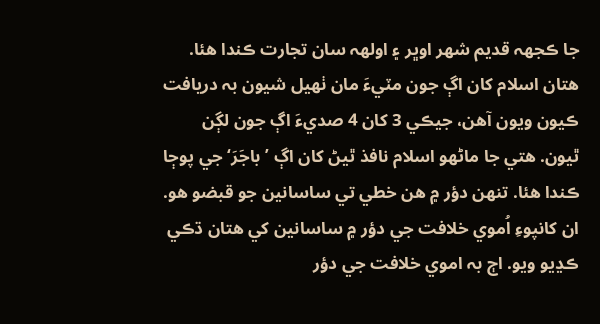جا ڪجهہ قديم شھر اوڀر ۽ اولھہ سان تجارت ڪندا هئا. هتان اسلام کان اڳ جون مٽيءَ مان ٺهيل شيون بہ دريافت ڪيون ويون آهن، جيڪي 3 کان 4 صديءَ اڳ جون لڳن ٿيون. هتي جا ماڻهو اسلام نافذ ٿيڻ کان اڳ ’باجَرَ‘ جي پوڄا ڪندا هئا. تنهن دؤر ۾ هن خطي تي ساسانين جو قبضو هو. ان کانپوءِ اُموي خلافت جي دؤر ۾ ساسانين کي هتان ڌڪي ڪڍيو ويو. اڄ بہ اموي خلافت جي دؤر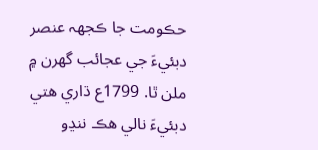حڪومت جا ڪجهہ عنصر دبئيءَ جي عجائب گهرن ۾ ملن ٿا. 1799ع ڌاري هتي دبئيءَ نالي هڪ ننڍو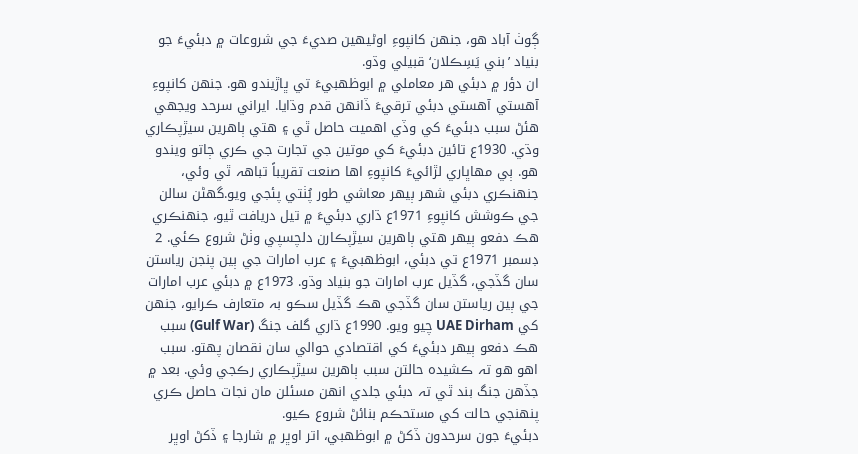ڳوٺ آباد هو، جنهن کانپوءِ اوڻيهين صديءَ جي شروعات ۾ دبئيءَ جو بنياد ’بني يَسِڪلان‘ قبيلي وڌو.
ان دؤر ۾ دبئي هر معاملي ۾ ابوظهبيءَ تي ڀاڙيندو هو. جنهن کانپوءِ آهستي آهستي دبئي ترقيءَ ڏانهن قدم وڌايا. ايراني سرحد ويجهي هئڻ سبب دبئيءَ کي وڏي اهميت حاصل ٿي ۽ هتي ٻاهرين سيڙپڪاري وڌي. 1930ع تائين دبئيءَ کي موتين جي تجارت جي ڪري ڄاتو ويندو هو. ٻي مهاڀاري لڙائيءَ کانپوءِ اها صنعت تقريباً تباھہ ٿي وئي، جنهنڪري دبئي شھر ٻيهر معاشي طور پُٺتي پئجي ويو.گهڻن سالن جي ڪوشش کانپوءِ 1971ع ڌاري دبئيءَ ۾ تيل دريافت ٿيو، جنهنڪري هڪ دفعو ٻيهر هتي ٻاهرين سيڙپڪارن دلچسپي وٺڻ شروع ڪئي. 2 ڊسمبر 1971ع تي دبئي، ابوظهبيءَ ۽ عرب امارات جي ٻين پنجن رياستن سان گڏجي، گڏيل عرب امارات جو بنياد وڌو. 1973ع ۾ دبئي عرب امارات جي ٻين رياستن سان گڏجي هڪ گڏيل سڪو بہ متعارف ڪرايو، جنهن کي UAE Dirham چيو ويو. 1990ع ڌاري گلف جنگ (Gulf War) سبب هڪ دفعو ٻيهر دبئيءَ کي اقتصادي حوالي سان نقصان پهتو. سبب اهو هو تہ ڪشيدہ حالتن سبب ٻاهرين سيڙپڪاري رڪجي وئي. بعد ۾ جڏهن جنگ بند ٿي تہ دبئي جلدي انهن مسئلن مان نجات حاصل ڪري پنھنجي حالت کي مستحڪم بنائڻ شروع ڪيو.
دبئيءَ جون سرحدون ڏکڻ ۾ ابوظهبي، اتر اوڀر ۾ شارجا ۽ ڏکڻ اوڀر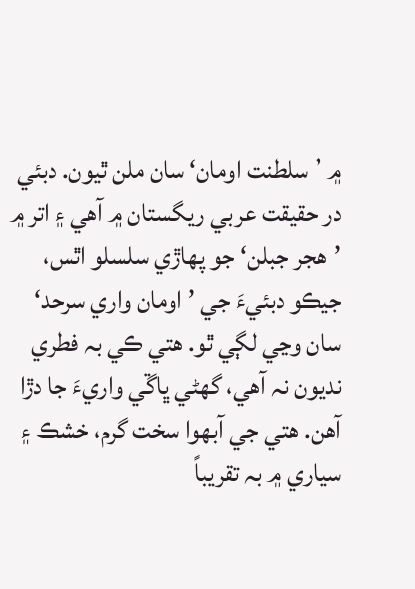۾ ’سلطنت اومان‘ سان ملن ٿيون. دبئي در حقيقت عربي ريگستان ۾ آهي ۽ اتر ۾ ’هجر جبلن‘ جو پهاڙي سلسلو اٿس، جيڪو دبئيءَ جي ’اومان واري سرحد‘ سان وڃي لڳي ٿو. هتي ڪي بہ فطري نديون نہ آهي، گهڻي ڀاڱي واريءَ جا دڙا آهن. هتي جي آبهوا سخت گرم، خشڪ ۽ سياري ۾ بہ تقريباً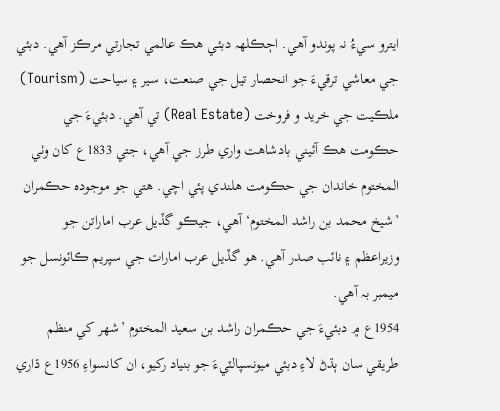ايترو سيءُ نہ پوندو آهي. اڄڪلھہ دبئـي هڪ عالمي تجارتي مرڪز آهي. دبئي جي معاشي ترقيءَ جو انحصار تيل جي صنعت، سير ۽ سياحت (Tourism) ملڪيت جي خريد و فروخت (Real Estate) تي آهي. دبئيءَ جي حڪومت هڪ آئيني بادشاهت واري طرز جي آهي، جتي 1833ع کان وٺي المختوم خاندان جي حڪومت هلندي پئي اچي. هتي جو موجودہ حڪمران ’شيخ محمد بن راشد المختوم‘ آهي، جيڪو گڏيل عرب اماراتن جو وزيراعظم ۽ نائب صدر آهي. هو گڏيل عرب امارات جي سپريم ڪائونسل جو ميمبر بہ آهي.
1954ع ۾ دبئيءَ جي حڪمران راشد بن سعيد المختوم ’شھر کي منظم طريقي سان ٻڌڻ لاءِ دبئي ميونسپالٽيءَ جو بنياد رکيو، ان کانسواءِ 1956ع ڌاري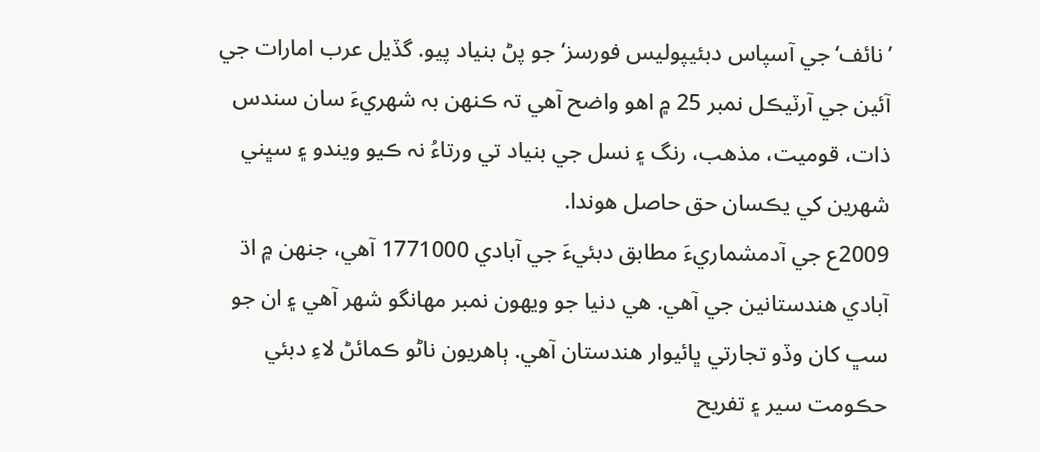’نائف‘ جي آسپاس دبئيپوليس فورسز‘ جو پڻ بنياد پيو. گڏيل عرب امارات جي آئين جي آرٽيڪل نمبر 25 ۾ اهو واضح آهي تہ ڪنهن بہ شهريءَ سان سندس ذات، قوميت، مذهب، رنگ ۽ نسل جي بنياد تي ورتاءُ نہ ڪيو ويندو ۽ سڀني شهرين کي يڪسان حق حاصل هوندا.
2009ع جي آدمشماريءَ مطابق دبئيءَ جي آبادي 1771000 آهي، جنهن ۾ اڌ آبادي هندستانين جي آهي. هي دنيا جو ويهون نمبر مهانگو شھر آهي ۽ ان جو سڀ کان وڏو تجارتي ڀائيوار هندستان آهي. ٻاهريون ناڻو ڪمائڻ لاءِ دبئي حڪومت سير ۽ تفريح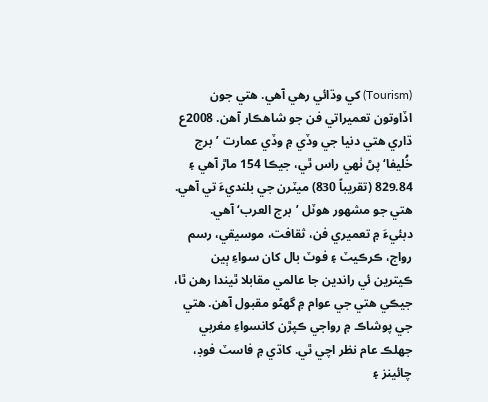(Tourism) کي وڌائي رهي آهي. هتي جون اڏاوتون تعميراتي فن جو شاهڪار آهن. 2008ع ڌاري هتي دنيا جي وڏي ۾ وڏي عمارت ’برج خُليفا‘ پڻ ٺھي راس ٿي، جيڪا 154 ماڙ آهي ۽ 829.84 (تقريباً 830) ميٽرن جي بلنديءَ تي آهي. هتي جو مشھور هوٽل ’برج العرب‘ آهي.
دبئيءَ ۾ تعميري فن، ثقافت، موسيقي، رسم رواج، ڪرڪيٽ ۽ فوٽ بال کان سواءِ ٻين ڪيترين ئي راندين جا عالمي مقابلا ٿيندا رهن ٿا، جيڪي هتي جي عوام ۾ گهڻو مقبول آهن. هتي جي پوشاڪ ۾ رواجي ڪپڙن کانسواءِ مغربي جهلڪ عام نظر اچي ٿي. کاڌي ۾ فاسٽ فوڊ، چائينز ۽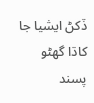ڏکڻ ايشيا جا کاڌا گهڻو پسند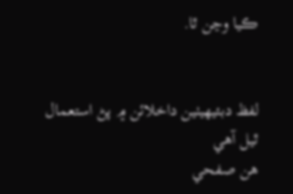ڪيا وڃن ٿا.


لفظ دبئيھيٺين داخلائن ۾ پڻ استعمال ٿيل آھي
هن صفحي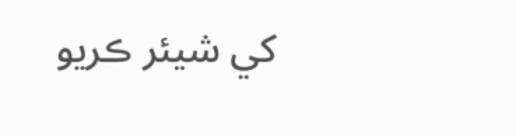کي شيئر ڪريو